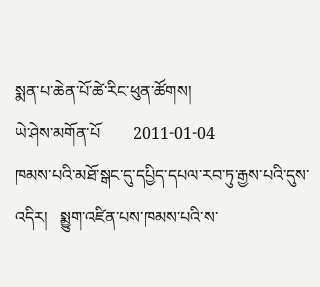སྨན་པ་ཆེན་པོ་ཚེ་རིང་ཕུན་ཚོགས།
ཡེ་ཤེས་མགོན་པོ        2011-01-04
ཁམས་པའི་མཐོ་སྒང་དུ་དཔྱིད་དཔལ་རབ་ཏུ་རྒྱས་པའི་དུས་འདིར།   སྨྱུག་འཛིན་པས་ཁམས་པའི་ས་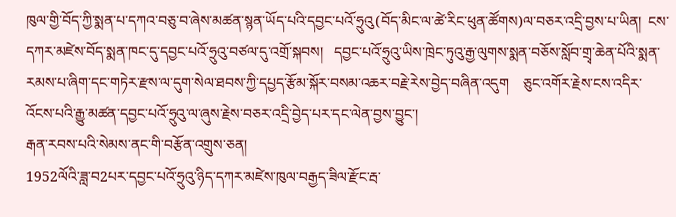ཁུལ་གྱི་བོད་ཀྱི་སྨན་པ་དཀའ་བཅུ་བ་ཞེས་མཚན་སྙན་ཡོད་པའི་དབྱང་པའོ་ཧྲུའུ(བོད་མིང་ལ་ཚེ་རིང་ཕུན་ཚོགས)ལ་བཅར་འདྲི་བྱས་པ་ཡིན།  ངས་དཀར་མཛེས་བོད་སྨན་ཁང་དུ་དབྱང་པའོ་ཧྲུའུ་བཙལ་དུ་འགྲོ་སྐབས།   དབྱང་པའོ་ཧྲུའུ་ཡིས་ཁྲེང་ཏུའུ་རྒྱ་ལུགས་སྨན་བཅོས་སློབ་གྲྭ་ཆེན་པོའི་སྨན་རམས་པ་ཞིག་དང་གཏེར་རྫས་ལ་དུག་སེལ་ཐབས་ཀྱི་དཔྱད་རྩོམ་སྐོར་བསམ་འཆར་བརྗེ་རེས་བྱེད་བཞིན་འདུག    ཅུང་འགོར་རྗེས་ངས་འདིར་འོངས་པའི་རྒྱུ་མཚན་དབྱང་པའོ་ཧྲུའུ་ལ་ཞུས་རྗེས་བཅར་འདྲི་བྱེད་པར་དང་ལེན་བྱས་བྱུང་།
རྒན་རབས་པའི་སེམས་ནང་གི་བརྩོན་འགྲུས་ཅན།
1952ལོའི་ཟླ་བ2པར་དབྱང་པའོ་ཧྲུའུ་ཉིད་དཀར་མཛེས་ཁུལ་བརྒྱད་ཟིལ་རྫོང་རྦ་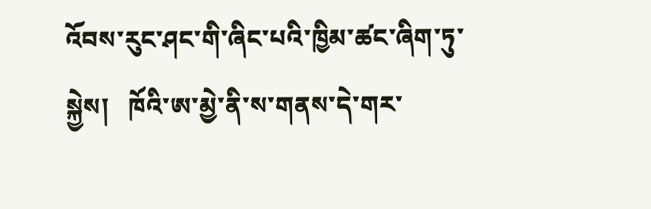འོབས་རུང་ཤང་གི་ཞིང་པའི་ཁྱིམ་ཚང་ཞིག་ཏུ་སྐྱེས།   ཁོའི་ཨ་མྱེ་ནི་ས་གནས་དེ་གར་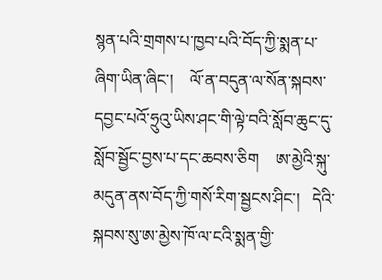སྙན་པའི་གྲགས་པ་ཁྱབ་པའི་བོད་ཀྱི་སྨན་པ་ཞིག་ཡིན་ཞིང་།    ལོ་ན་བདུན་ལ་སོན་སྐབས་དབྱང་པའོ་ཧྲུའུ་ཡིས་ཤང་གི་ལྟེ་བའི་སློབ་ཆུང་དུ་སློབ་སྦྱོང་བྱས་པ་དང་ཆབས་ཅིག    ཨ་མྱེའི་སྐུ་མདུན་ནས་བོད་ཀྱི་གསོ་རིག་སྦྱངས་ཤིང་།   དེའི་སྐབས་སུ་ཨ་མྱེས་ཁོ་ལ་ངའི་སྨན་གྱི་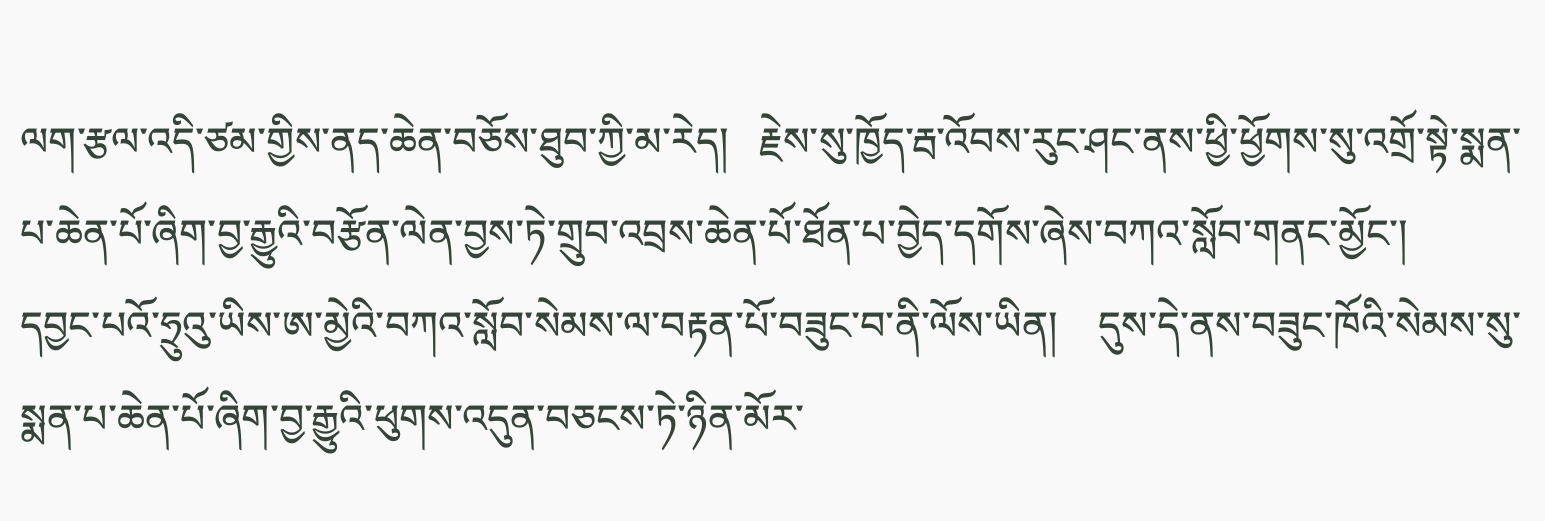ལག་རྩལ་འདི་ཙམ་གྱིས་ནད་ཆེན་བཅོས་ཐུབ་ཀྱི་མ་རེད།   རྗེས་སུ་ཁྱོད་རྦ་འོབས་རུང་ཤང་ནས་ཕྱི་ཕྱོགས་སུ་འགྲོ་སྟེ་སྨན་པ་ཆེན་པོ་ཞིག་བྱ་རྒྱུའི་བརྩོན་ལེན་བྱས་ཏེ་གྲུབ་འབྲས་ཆེན་པོ་ཐོན་པ་བྱེད་དགོས་ཞེས་བཀའ་སློབ་གནང་མྱོང་།
དབྱང་པའོ་ཧྲུའུ་ཡིས་ཨ་མྱེའི་བཀའ་སློབ་སེམས་ལ་བརྟན་པོ་བཟུང་བ་ནི་ལོས་ཡིན།    དུས་དེ་ནས་བཟུང་ཁོའི་སེམས་སུ་སྨན་པ་ཆེན་པོ་ཞིག་བྱ་རྒྱུའི་ཕུགས་འདུན་བཅངས་ཏེ་ཉིན་མོར་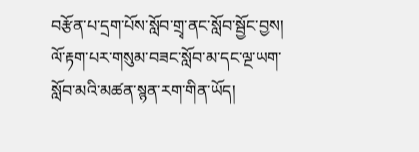བརྩོན་པ་དྲག་པོས་སློབ་གྲྭ་ནང་སློབ་སྦྱོང་བྱས།   ལོ་རྟག་པར་གསུམ་བཟང་སློབ་མ་དང་ལྔ་ཡག་སློབ་མའི་མཚན་སྙན་རག་གིན་ཡོད།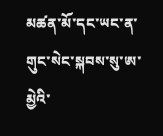མཚན་མོ་དང་ཡང་ན་གུང་སེང་སྐབས་སུ་ཨ་མྱེའི་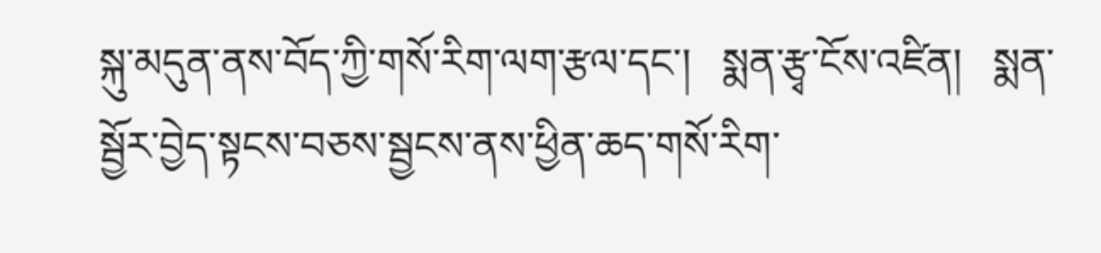སྐུ་མདུན་ནས་བོད་ཀྱི་གསོ་རིག་ལག་རྩལ་དང་།   སྨན་རྩྭ་ངོས་འཛིན།   སྨན་སྦྱོར་བྱེད་སྟངས་བཅས་སྦྱངས་ནས་ཕྱིན་ཆད་གསོ་རིག་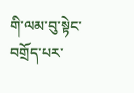གི་ལམ་བུ་སྟེང་བགྲོད་པར་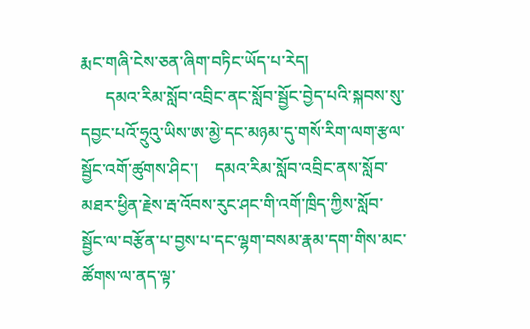རྨང་གཞི་ངེས་ཅན་ཞིག་བཏིང་ཡོད་པ་རེད།
      དམའ་རིམ་སློབ་འབྲིང་ནང་སློབ་སྦྱོང་བྱེད་པའི་སྐབས་སུ་དབྱང་པའོ་ཧྲུའུ་ཡིས་ཨ་མྱེ་དང་མཉམ་དུ་གསོ་རིག་ལག་རྩལ་སྦྱོང་འགོ་ཚུགས་ཤིང་།    དམའ་རིམ་སློབ་འབྲིང་ནས་སློབ་མཐར་ཕྱིན་རྗེས་རྦ་འོབས་རུང་ཤང་གི་འགོ་ཁྲིད་ཀྱིས་སློབ་སྦྱོང་ལ་བརྩོན་པ་བྱས་པ་དང་ལྷག་བསམ་རྣམ་དག་གིས་མང་ཚོགས་ལ་ནད་ལྟ་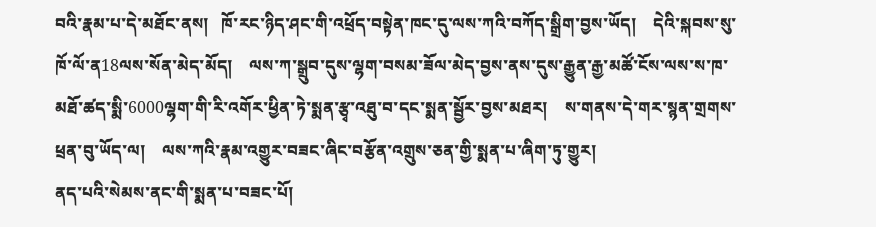བའི་རྣམ་པ་དེ་མཐོང་ནས།   ཁོ་རང་ཉིད་ཤང་གི་འཕྲོད་བསྟེན་ཁང་དུ་ལས་ཀའི་བཀོད་སྒྲིག་བྱས་ཡོད།    དེའི་སྐབས་སུ་ཁོ་ལོ་ན18ལས་སོན་མེད་མོད།    ལས་ཀ་སྒྲུབ་དུས་ལྷག་བསམ་ཟོལ་མེད་བྱས་ནས་དུས་རྒྱུན་རྒྱ་མཚོ་ངོས་ལས་ས་ཁ་མཐོ་ཚད་སྨི་6000ལྷག་གི་རི་འགོར་ཕྱིན་ཏེ་སྨན་རྩྭ་འཐུ་བ་དང་སྨན་སྦྱོར་བྱས་མཐར།    ས་གནས་དེ་གར་སྙན་གྲགས་ཕྲན་བུ་ཡོད་ལ།    ལས་ཀའི་རྣམ་འགྱུར་བཟང་ཞིང་བརྩོན་འགྲུས་ཅན་གྱི་སྨན་པ་ཞིག་ཏུ་གྱུར།
ནད་པའི་སེམས་ནང་གི་སྨན་པ་བཟང་པོ།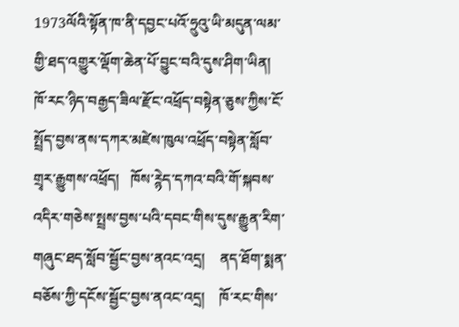1973ལོའི་སྟོན་ཁ་ནི་དབྱང་པའོ་ཧྲུའུ་ཡི་མདུན་ལམ་གྱི་ཐད་འགྱུར་ལྡོག་ཆེན་པོ་བྱུང་བའི་དུས་ཤིག་ཡིན།   ཁོ་རང་ཉིད་བརྒྱད་ཟིལ་རྫོང་འཕྲོད་བསྟེན་ཅུས་ཀྱིས་ངོ་སྤྲོད་བྱས་ནས་དཀར་མཛེས་ཁུལ་འཕྲོད་བསྟེན་སློབ་གྲྭར་རྒྱུགས་འཕྲོད།   ཁོས་ཪྙེད་དཀའ་བའི་གོ་སྐབས་འདིར་གཅེས་སྤྲས་བྱས་པའི་དབང་གིས་དུས་རྒྱུན་རིག་གཞུང་ཐད་སློབ་སྦྱོང་བྱས་ནའང་འདྲ།    ནད་ཐོག་སྨན་བཅོས་ཀྱི་དངོས་སྦྱོང་བྱས་ནའང་འདྲ།    ཁོ་རང་གིས་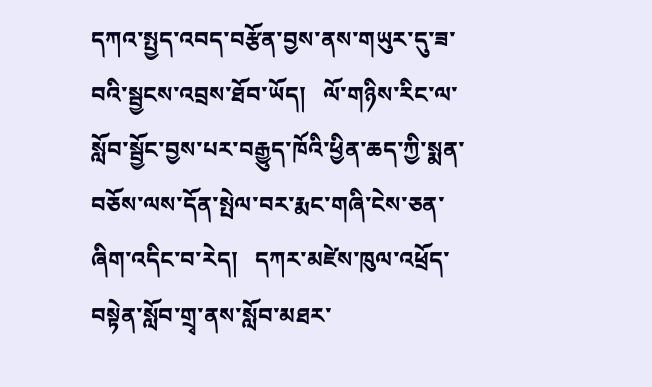དཀའ་སྤྱད་འབད་བརྩོན་བྱས་ནས་གཡུར་དུ་ཟ་བའི་སྦྱངས་འབྲས་ཐོབ་ཡོད།   ལོ་གཉིས་རིང་ལ་སློབ་སྦྱོང་བྱས་པར་བརྒྱུད་ཁོའི་ཕྱིན་ཆད་ཀྱི་སྨན་བཅོས་ལས་དོན་སྤེལ་བར་རྨང་གཞི་ངེས་ཅན་ཞིག་འདིང་བ་རེད།   དཀར་མཛེས་ཁུལ་འཕྲོད་བསྟེན་སློབ་གྲྭ་ནས་སློབ་མཐར་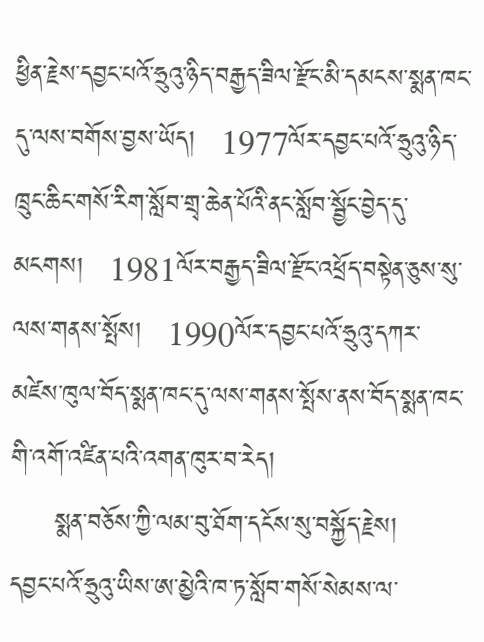ཕྱིན་རྗེས་དབྱང་པའོ་ཧྲུའུ་ཉིད་བརྒྱད་ཟིལ་རྫོང་མི་དམངས་སྨན་ཁང་དུ་ལས་བགོས་བྱས་ཡོད།   1977ལོར་དབྱང་པའོ་ཧྲུའུ་ཉིད་ཁྲུང་ཆིང་གསོ་རིག་སློབ་གྲྭ་ཆེན་པོའི་ནང་སློབ་སྦྱོང་བྱེད་དུ་མངགས།   1981ལོར་བརྒྱད་ཟིལ་རྫོང་འཕྲོད་བསྟེན་ཅུས་སུ་ལས་གནས་སྤོས།   1990ལོར་དབྱང་པའོ་ཧྲུའུ་དཀར་མཛེས་ཁུལ་བོད་སྨན་ཁང་དུ་ལས་གནས་སྤོས་ནས་བོད་སྨན་ཁང་གི་འགོ་འཛིན་པའི་འགན་ཁུར་བ་རེད།
     སྨན་བཅོས་ཀྱི་ལམ་བུ་ཐོག་དངོས་སུ་བསྐྱོད་རྗེས།    དབྱང་པའོ་ཧྲུའུ་ཡིས་ཨ་མྱེའི་ཁ་ཏ་སློབ་གསོ་སེམས་ལ་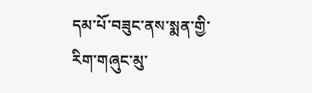དམ་པོ་བཟུང་ནས་སྨན་གྱི་རིག་གཞུང་མུ་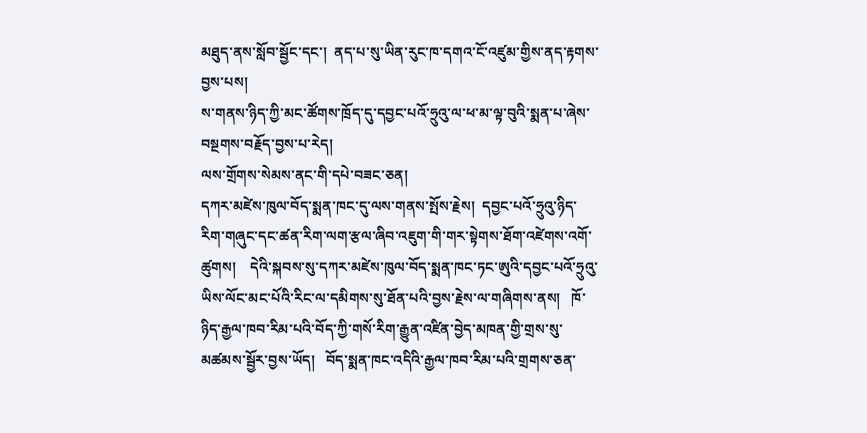མཐུད་ནས་སློབ་སྦྱོང་དང་།  ནད་པ་སུ་ཡིན་རུང་ཁ་དགའ་ངོ་འཛུམ་གྱིས་ནད་རྟགས་བྱས་པས།
ས་གནས་ཉིད་ཀྱི་མང་ཚོགས་ཁྲོད་དུ་དབྱང་པའོ་ཧྲུའུ་ལ་ཕ་མ་ལྟ་བུའི་སྨན་པ་ཞེས་བསྔགས་བརྗོད་བྱས་པ་རེད།
ལས་གྲོགས་སེམས་ནང་གི་དཔེ་བཟང་ཅན།
དཀར་མཛེས་ཁུལ་བོད་སྨན་ཁང་དུ་ལས་གནས་སྤོས་རྗེས།  དབྱང་པའོ་ཧྲུའུ་ཉིད་རིག་གཞུང་དང་ཚན་རིག་ལག་རྩལ་ཞིབ་འཇུག་གི་གར་སྟེགས་ཐོག་འཛེགས་འགོ་ཚུགས།    དེའི་སྐབས་སུ་དཀར་མཛེས་ཁུལ་བོད་སྨན་ཁང་ཏང་ཨུའི་དབྱང་པའོ་ཧྲུའུ་ཡིས་ལོང་མང་པོའི་རིང་ལ་དམིགས་སུ་ཐོན་པའི་བྱས་རྗེས་ལ་གཞིགས་ནས།   ཁོ་ཉིད་རྒྱལ་ཁབ་རིམ་པའི་བོད་ཀྱི་གསོ་རིག་རྒྱུན་འཛིན་བྱེད་མཁན་གྱི་གྲས་སུ་མཚམས་སྦྱོར་བྱས་ཡོད།   བོད་སྨན་ཁང་འདིའི་རྒྱལ་ཁབ་རིམ་པའི་གྲགས་ཅན་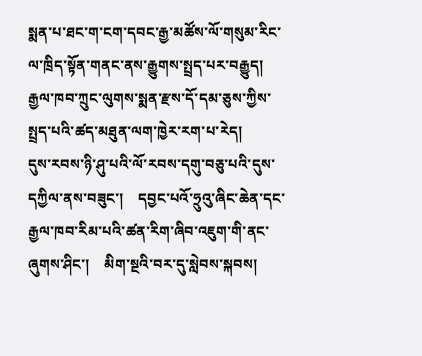སྨན་པ་ཐང་ག་ངག་དབང་རྒྱ་མཚོས་ལོ་གསུམ་རིང་ལ་ཁྲིད་སྟོན་གནང་ནས་རྒྱུགས་སྤྲད་པར་བརྒྱུད།   རྒྱལ་ཁབ་ཀྲུང་ལུགས་སྨན་རྫས་དོ་དམ་ཅུས་ཀྱིས་སྤྲད་པའི་ཚད་མཐུན་ལག་ཁྱེར་རག་པ་རེད།
དུས་རབས་ཉི་ཤུ་པའི་ལོ་རབས་དགུ་བཅུ་པའི་དུས་དཀྱིལ་ནས་བཟུང་།    དབྱང་པའོ་ཧྲུའུ་ཞིང་ཆེན་དང་རྒྱལ་ཁབ་རིམ་པའི་ཚན་རིག་ཞིབ་འཇུག་གི་ནང་ཞུགས་ཤིང་།    མིག་སྔའི་བར་དུ་སླེབས་སྐབས།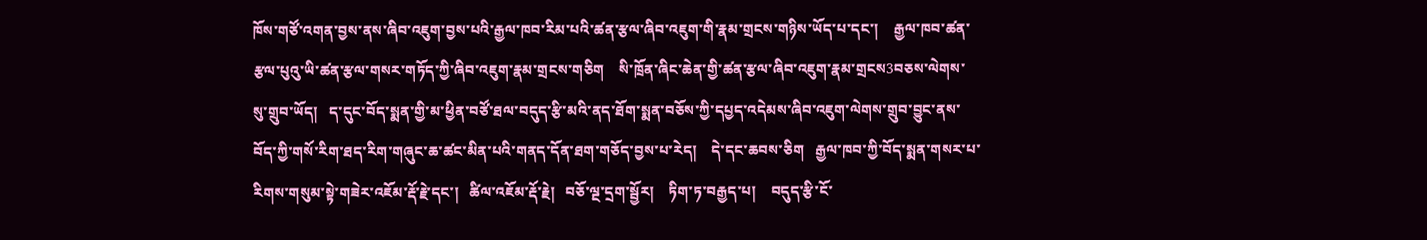ཁོས་གཙོ་འགན་བྱས་ནས་ཞིབ་འཇུག་བྱས་པའི་རྒྱལ་ཁབ་རིམ་པའི་ཚན་རྩལ་ཞིབ་འཇུག་གི་རྣམ་གྲངས་གཉིས་ཡོད་པ་དང་།    རྒྱལ་ཁབ་ཚན་རྩལ་པུའུ་ཡི་ཚན་རྩལ་གསར་གཏོད་ཀྱི་ཞིབ་འཇུག་རྣམ་གྲངས་གཅིག    སི་ཁྲོན་ཞིང་ཆེན་གྱི་ཚན་རྩལ་ཞིབ་འཇུག་རྣམ་གྲངས3བཅས་ལེགས་སུ་གྲུབ་ཡོད།   ད་དུང་བོད་སྨན་གྱི་མ་ཕྱིན་བཙོ་ཐལ་བདུད་རྩི་མའི་ནད་ཐོག་སྨན་བཅོས་ཀྱི་དཔྱད་འདེམས་ཞིབ་འཇུག་ལེགས་གྲུབ་བྱུང་ནས་བོད་ཀྱི་གསོ་རིག་ཐད་རིག་གཞུང་ཆ་ཚང་མིན་པའི་གནད་དོན་ཐག་གཅོད་བྱས་པ་རེད།    དེ་དང་ཆབས་ཅིག   རྒྱལ་ཁབ་ཀྱི་བོད་སྨན་གསར་པ་རིགས་གསུམ་སྟེ་གཟེར་འཇོམ་རྡོ་རྗེ་དང་།   ཚིལ་འཇོམ་རྡོ་རྗེ།   བཅོ་ལྔ་དྲག་སྦྱོར།    ཏིག་ཏ་བརྒྱད་པ།    བདུད་རྩི་ངོ་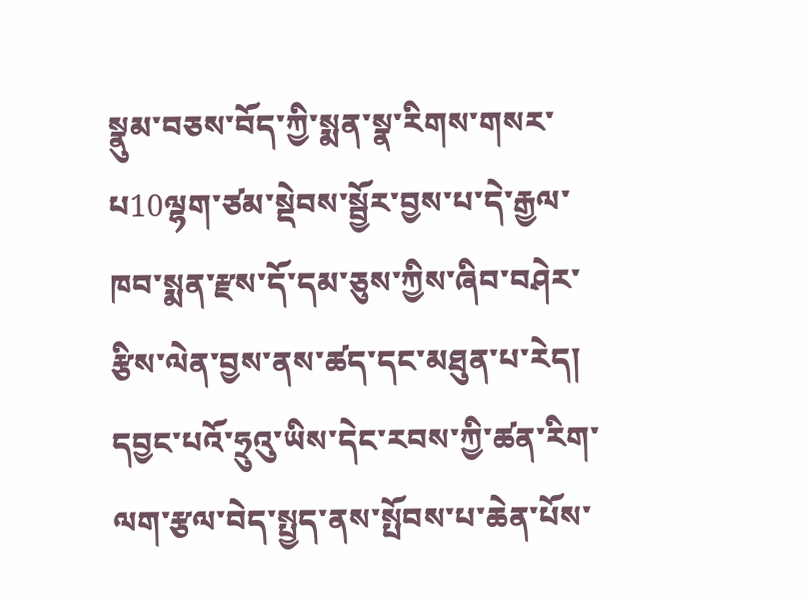སྣུམ་བཅས་བོད་ཀྱི་སྨན་སྣ་རིགས་གསར་པ10ལྷག་ཙམ་སྡེབས་སྦྱོར་བྱས་པ་དེ་རྒྱལ་ཁབ་སྨན་རྫས་དོ་དམ་ཅུས་ཀྱིས་ཞིབ་བཤེར་རྩིས་ལེན་བྱས་ནས་ཚད་དང་མཐུན་པ་རེད།
དབྱང་པའོ་ཧྲུའུ་ཡིས་དེང་རབས་ཀྱི་ཚན་རིག་ལག་རྩལ་བེད་སྤྱད་ནས་སྤོབས་པ་ཆེན་པོས་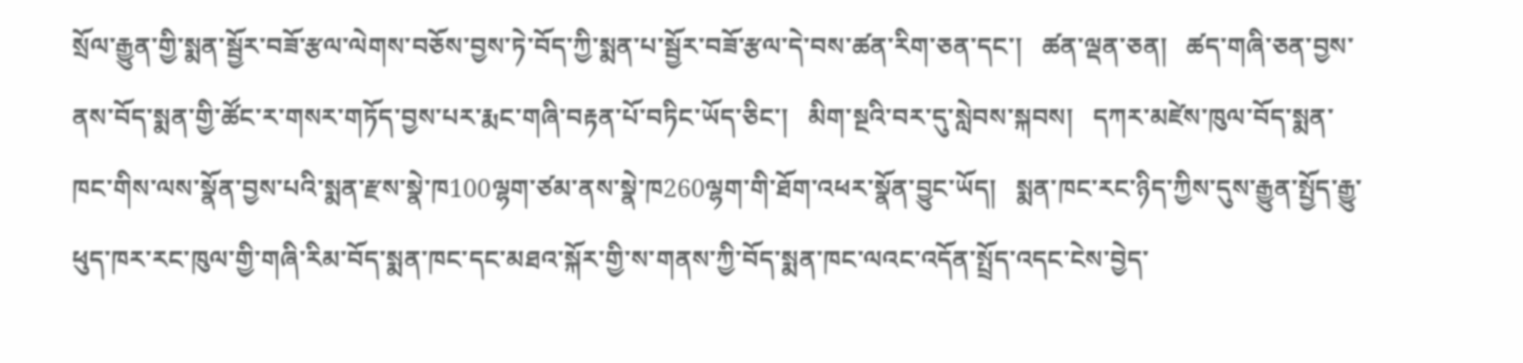སྲོལ་རྒྱུན་གྱི་སྨན་སྦྱོར་བཟོ་རྩལ་ལེགས་བཅོས་བྱས་ཏེ་བོད་ཀྱི་སྨན་པ་སྦྱོར་བཟོ་རྩལ་དེ་བས་ཚན་རིག་ཅན་དང་།   ཚན་ལྡན་ཅན།   ཚད་གཞི་ཅན་བྱས་ནས་བོད་སྨན་གྱི་ཚོང་ར་གསར་གཏོད་བྱས་པར་རྨང་གཞི་བརྟན་པོ་བཏིང་ཡོད་ཅིང་།   མིག་སྔའི་བར་དུ་སླེབས་སྐབས།   དཀར་མཛེས་ཁུལ་བོད་སྨན་ཁང་གིས་ལས་སྣོན་བྱས་པའི་སྨན་རྫས་སྣེ་ཁ100ལྷག་ཙམ་ནས་སྣེ་ཁ260ལྷག་གི་ཐོག་འཕར་སྣོན་བྱུང་ཡོད།   སྨན་ཁང་རང་ཉིད་ཀྱིས་དུས་རྒྱུན་སྤྱོད་རྒྱུ་ཕུད་ཁར་རང་ཁུལ་གྱི་གཞི་རིམ་བོད་སྨན་ཁང་དང་མཐའ་སྐོར་གྱི་ས་གནས་ཀྱི་བོད་སྨན་ཁང་ལའང་འདོན་སྤྲོད་འདང་ངེས་བྱེད་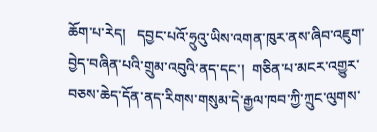ཆོག་པ་རེད།   དབྱང་པའོ་ཧྲུའུ་ཡིས་འགན་ཁུར་ནས་ཞིབ་འཇུག་བྱེད་བཞིན་པའི་གྲུམ་འབུའི་ནད་དང་།  གཅིན་པ་མངར་འགྱུར་བཅས་ཆེད་དོན་ནད་རིགས་གསུམ་དེ་རྒྱལ་ཁབ་ཀྱི་ཀྲུང་ལུགས་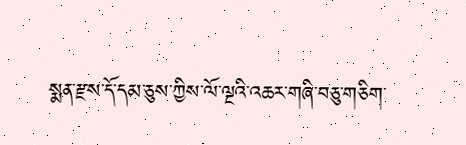སྨན་རྫས་དོ་དམ་ཅུས་ཀྱིས་ལོ་ལྔའི་འཆར་གཞི་བཅུ་གཅིག་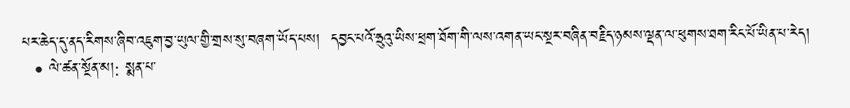པར་ཆེད་དུ་ནད་རིགས་ཞིབ་འཇུག་བྱ་ཡུལ་གྱི་གྲས་སུ་བཞག་ཡོད་པས།  དབྱང་པའོ་ཧྲུའུ་ཡིས་ཕྲག་ཐོག་གི་ལས་འགན་ཡང་སྔར་བཞིན་བརྗིད་ཉམས་ལྡན་ལ་ཕུགས་ཐག་རིང་པོ་ཡིན་པ་རེད།
  • ལེ་ཚན་སྔོན་མ།: སྨན་པ་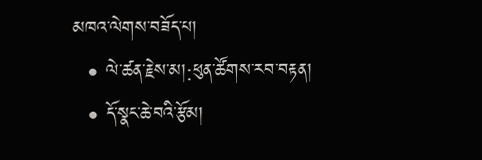མཁའ་ལེགས་བཟོད་པ།
  • ལེ་ཚན་རྗེས་མ།:ཕུན་ཚོགས་རབ་བརྟན།
  • དོ་སྣང་ཆེ་བའི་རྩོམ།